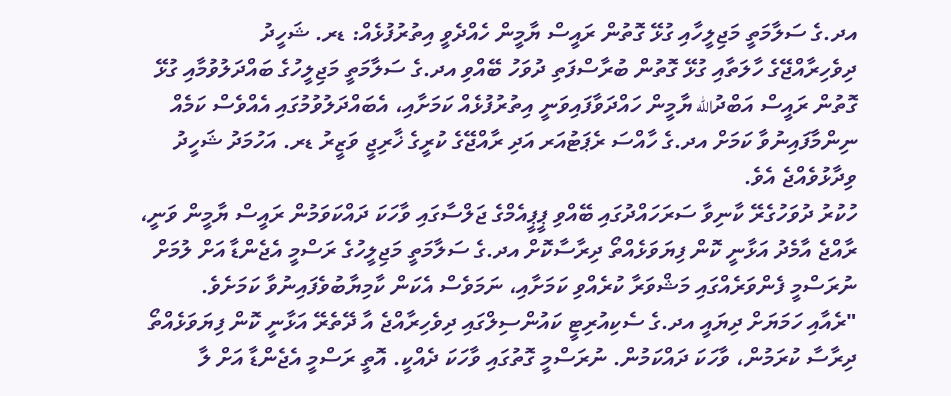އދ.ގެ ސަލާމަތީ މަޖިލީހާއި ގުޅޭ ގޮތުން ރައީސް ޔާމީން ހެއްދެވީ އިތުރުފުޅެއް: ޑރ. ޝަހީދު
ދިވެހިރާއްޖޭގެ ހާލަތާއި ގުޅޭ ގޮތުން ބުރާސްފަތި ދުވަހު ބޭއްވި އދ.ގެ ސަލާމަތީ މަޖިލީހުގެ ބައްދަލުވުމާއި ގުޅޭ ގޮތުން ރައީސް އަބްދުالله ޔާމީން ހައްދަވާފައިވަނީ އިތުރުފުޅެއް ކަމަށާއި، އެބައްދަލުވުމުގައި އެއްވެސް ކަމެއް ނިންމާފައިނުވާ ކަމަށް އދ.ގެ ހާއްސަ ރެޕަޓުއަރ އަދި ރާއްޖޭގެ ކުރީގެ ޚާރިޖީ ވަޒީރު ޑރ. އަހުމަދު ޝަހީދު ވިދާޅުވެއްޖެ އެވެ.
ހުކުރު ދުވަހުގެރޭ ކާނިވާ ސަރަހައްދުގައި ބޭއްވި ޕީޕީއެމްގެ ޖަލްސާގައި ވާހަކަ ދައްކަވަމުން ރައީސް ޔާމީން ވަނީ، ރާއްޖެ އާމެދު އަޅާނީ ކޮން ފިޔަވަޅެއްތޯ ދިރާސާކޮށް އދ.ގެ ސަލާމަތީ މަޖިލީހުގެ ރަސްމީ އެޖެންޑާ އަށް ލުމަށް ނުރަސްމީ ފެންވަރެއްގައި މަޝްވަރާ ކުރެއްވި ކަމަށާއި، ނަމަވެސް އެކަން ކާމިޔާބުވެފައިނުވާ ކަމަށެވެ.
"ރެއާއި ހަމަޔަށް ދިޔައީ އދ.ގެ ސެކިއުރިޓީ ކައުންސިލްގައި ދިވެހިރާއްޖެ އާ ދޭތެރޭ އަޅާނީ ކޮން ފިޔަވަޅެއްތޯ ދިރާސާ ކުރަމުން، ވާހަކަ ދައްކަމުން. ނުރަސްމީ ގޮތުގައި ވާހަކަ ދެއްކީ. އޮތީ ރަސްމީ އެޖެންޑާ އަށް ލާ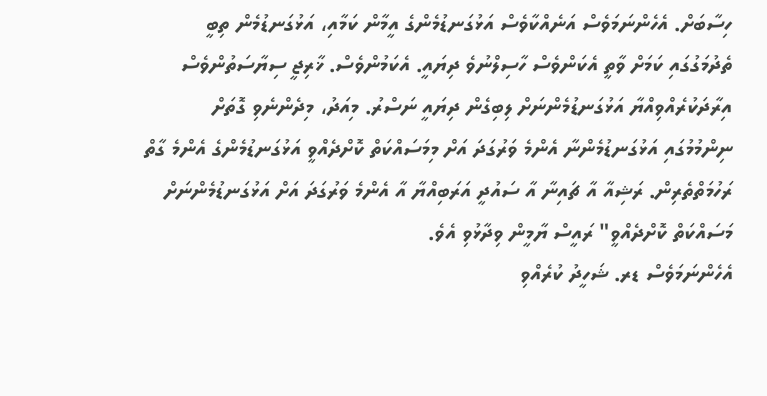ހިސާބަށް. އެހެންނަމަވެސް އަނެއްކާވެސް އަޅުގަނޑުމެންގެ އީމާން ކަމާއި، އަޅުގަނޑުމެން ތިބީ ތެދުމަގުގައި ކަމަށް ވާތީ އެކަންވެސް ހާސިލްނުވެ ދިޔައީ. އެކަމުންވެސް. ޚާރިޖީ ސިޔާސަތުންވެސް އިރާދަކުރެއްވިއްޔާ އަޅުގަނޑުމެންނަށް ލިބިގެން ދިޔައީ ނަސްރު. މިއަދު، މިދެންނެވި ގޮތަށް ނިންމުމުގައި އަޅުގަނޑުމެންނާ އެންމެ ވަރުގަދަ އަށް މިމަސައްކަތް ކޮށްދެއްވީ އަޅުގަނޑުމެންގެ އެންމެ ގާތް ރަހުމަތްތެރިން. ރަޝިއާ އާ ޗައިނާ އާ ސައުދީ އަރަބިއްޔާ އާ އެންމެ ވަރުގަދަ އަށް އަޅުގަނޑުމެންނަށް މަސައްކަތް ކޮށްދެއްވީ" ރައީސް ޔާމީން ވިދާޅުވި އެވެ.
އެހެންނަމަވެސް ޑރ. ޝަހީދު ކުރެއްވި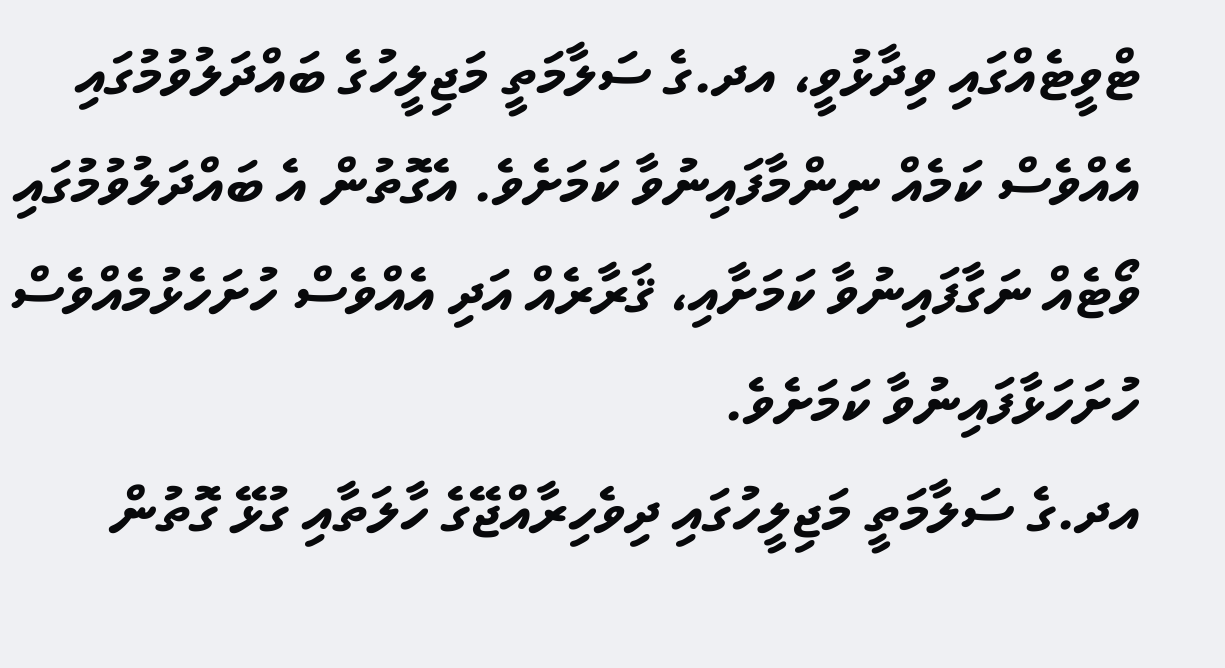ޓްވީޓެއްގައި ވިދާޅުވީ، އދ.ގެ ސަލާމަތީ މަޖިލީހުގެ ބައްދަލުވުމުގައި އެއްވެސް ކަމެއް ނިންމާފައިނުވާ ކަމަށެވެ. އެގޮތުން އެ ބައްދަލުވުމުގައި ވޯޓެއް ނަގާފައިނުވާ ކަމަށާއި، ޤަރާރެއް އަދި އެއްވެސް ހުށަހެޅުމެއްވެސް ހުށަހަޅާފައިނުވާ ކަމަށެވެ.
އދ.ގެ ސަލާމަތީ މަޖިލީހުގައި ދިވެހިރާއްޖޭގެ ހާލަތާއި ގުޅޭ ގޮތުން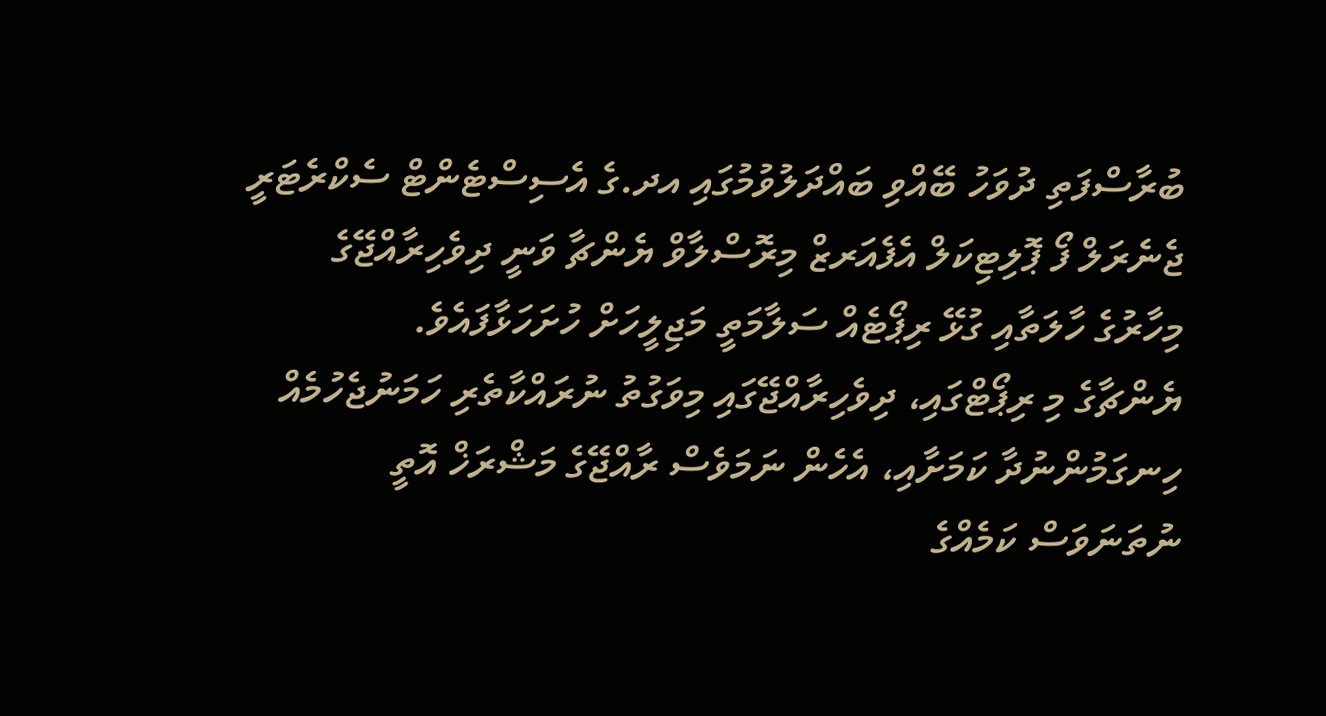ބުރާސްފަތި ދުވަހު ބޭއްވި ބައްދަލުވުމުގައި އދ.ގެ އެސިސްޓެންޓް ސެކްރެޓަރީ ޖެނެރަލް ފޯ ޕޮލިޓިކަލް އެފެއަރޒް މިރޮސްލާވް ޔެންޗާ ވަނީ ދިވެހިރާއްޖޭގެ މިހާރުގެ ހާލަތާއި ގުޅޭ ރިޕޯޓެއް ސަލާމަތީ މަޖިލީހަށް ހުށަހަޅާފައެވެ.
ޔެންޗާގެ މި ރިޕޯޓްގައި، ދިވެހިރާއްޖޭގައި މިވަގުތު ނުރައްކާތެރި ހަމަނުޖެހުމެއް ހިނގަމުންނުދާ ކަމަށާއި، އެހެން ނަމަވެސް ރާއްޖޭގެ މަޝްރަޚް އޮތީ ނުތަނަވަސް ކަމެއްގެ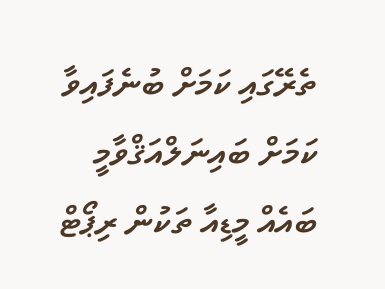ތެރޭގައި ކަމަށް ބުނެފައިވާ ކަމަށް ބައިނަލްއަޤްވާމީ ބައެއް މީޑިއާ ތަކުން ރިޕޯޓް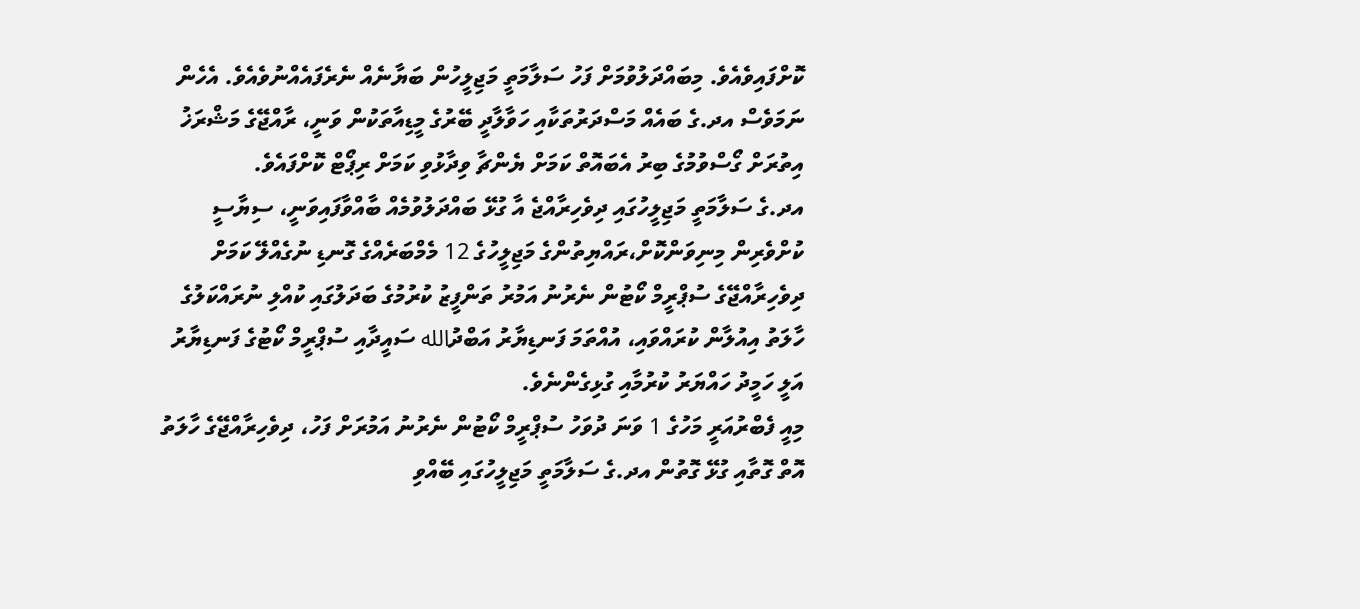ކޮށްފައިވެއެވެ. މިބައްދަލުވުމަށް ފަހު ސަލާމަތީ މަޖިލީހުން ބަޔާނެއް ނެރެފައެއްނުވެއެވެ. އެހެން ނަމަވެސް އދ.ގެ ބައެއް މަސްދަރުތަކާއި ހަވާލާދީ ބޭރުގެ މީޑިއާތަކުން ވަނީ، ރާއްޖޭގެ މަޝްރަޚު އިތުރަށް ގޯސްވުމުގެ ބިރު އެބައޮތް ކަމަށް ޔެންޗާ ވިދާޅުވި ކަމަށް ރިޕޯޓް ކޮށްފައެވެ.
އދ.ގެ ސަލާމަތީ މަޖިލީހުގައި ދިވެހިރާއްޖެ އާ ގުޅޭ ބައްދަލުވުމެއް ބާއްވާފައިވަނީ، ސިޔާސީ ކުށްވެރިން މިނިވަންކޮށް،ރައްޔިތުންގެ މަޖިލީހުގެ 12 މެމްބަރެއްގެ ގޮނޑި ނުގެއްލޭ ކަމަށް ދިވެހިރާއްޖޭގެ ސުޕްރީމް ކޯޓުން ނެރުނު އަމުރު ތަންފީޒު ކުރުމުގެ ބަދަލުގައި ކުއްލި ނުރައްކަލުގެ ހާލަތު އިއުލާން ކުރައްވައި، އުއްތަމަ ފަނޑިޔާރު އަބްދުالله ސައީދާއި ސުޕްރީމް ކޯޓުގެ ފަނޑިޔާރު އަލީ ހަމީދު ހައްޔަރު ކުރުމާއި ގުޅިގެންނެވެ.
މިއީ ފެބްރުއަރީ މަހުގެ 1 ވަނަ ދުވަހު ސުޕްރީމް ކޯޓުން ނެރުނު އަމުރަށް ފަހު، ދިވެހިރާއްޖޭގެ ހާލަތު އޮތް ގޮތާއި ގުޅޭ ގޮތުން އދ.ގެ ސަލާމަތީ މަޖިލީހުގައި ބޭއްވި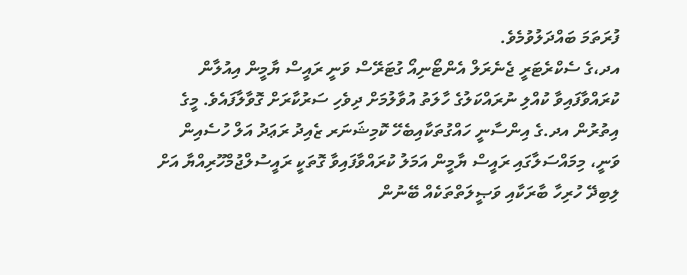ފުރަތަމަ ބައްދަލުވުމެވެ.
އދ،ގެ ސެކްރެޓަރީ ޖެނެރަލް އެންޓޯނިއޯ ގުޓަރޭސް ވަނީ ރައީސް ޔާމީން އިއުލާން ކުރައްވާފައިވާ ކުއްލި ނުރައްކަލުގެ ހާލަތު އުވާލުމަށް ދިވެހި ސަރުކާރަށް ގޮވާލާފައެވެ. މީގެ އިތުރުން އދ.ގެ އިންސާނީ ހައްގުތަކާއިބެހޭ ކޮމިޝަނަރ ޒެއިދު ރަޢަދު އަލް ހުސެއިން ވަނީ، މިމައްސަލާގައި ރައީސް ޔާމީން އަމަލު ކުރައްވާފައިވާ ގޮތަކީ ރައީސުލްޖުމްހޫރިއްޔާ އަށް ލިބިދޭ ހުރިހާ ބާރަކާއި ވަޞީލަތްތަކެއް ބޭނުން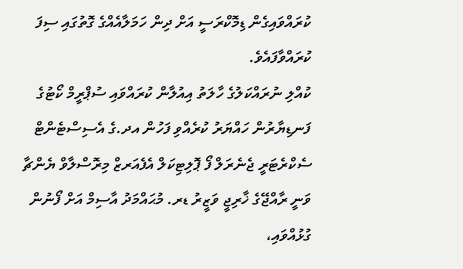ކުރައްވައިގެން ޑިމޮކްރަސީ އަށް ދިން ހަމަލާއެއްގެ ގޮތުގައި ސިފަ ކުރައްވާފައެވެ.
ކުއްލި ނުރައްކަލުގެ ހާލަތު އިއުލާން ކުރައްވައި ސުޕްރީމް ކޯޓުގެ ފަނޑިޔާރުން ހައްޔަރު ކުރެއްވި ފަހުން އދ.ގެ އެސިސްޓެންޓް ސެކްރެޓަރީ ޖެނެރަލް ފޯ ޕޮލިޓިކަލް އެފެއަރޒް މިރޮސްލާވް ޔެންޗާ ވަނީ ރާއްޖޭގެ ޚާރިޖީ ވަޒީރު ޑރ. މުޙައްމަދު އާސިމް އަށް ފޯނުން ގުޅުއްވައި،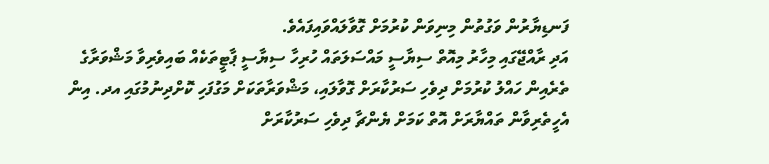ފަނޑިޔާރުން ވަގުތުން މިނިވަން ކުރުމަށް ގޮވާލައްވައިފައެވެ.
އަދި ރާއްޖޭގައި މިހާރު މިއޮތް ސިޔާސީ މައްސަލަތައް ހުރިހާ ސިޔާސީ ޕާޓީތަކެއް ބައިވެރިވާ މަޝްވަރާގެ ތެރެއިން ހައްލު ކުރުމަށް ދިވެހި ސަރުކާރަށް ގޮވާލައި، މަޝްވަރާތަކަށް މަގުފަހި ކޮށްދިނުމުގައި އދ. އިން އެހީތެރިވާން ތައްޔާރަށް އޮތް ކަމަށް ޔެންޗާ ދިވެހި ސަރުކާރަށް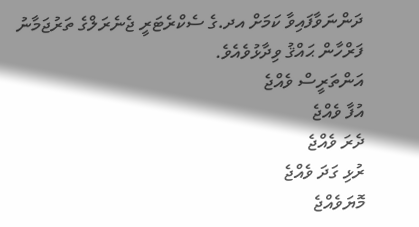ދަންނަވާފައިވާ ކަމަށް އދ.ގެ ސެކްރެޓަރީ ޖެނެރަލްގެ ތަރުޖަމާނު ފަރްހާން ޙައްޤު ވިދާޅުވެއެވެ.
އަންތަރީސް ވެއްޖެ
އުފާ ވެއްޖެ
ދެރަ ވެއްޖެ
ރުޅި ގަދަ ވެއްޖެ
މޮޔަވެއްޖެ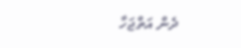ދެން އަތްޖަހާ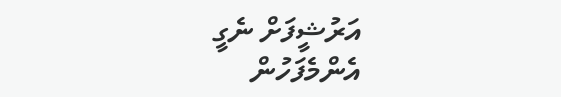އަރުޝީފަށް ނެގީ
އެންމެފަހުން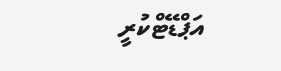އަޕްޑޭޓްކުރީ